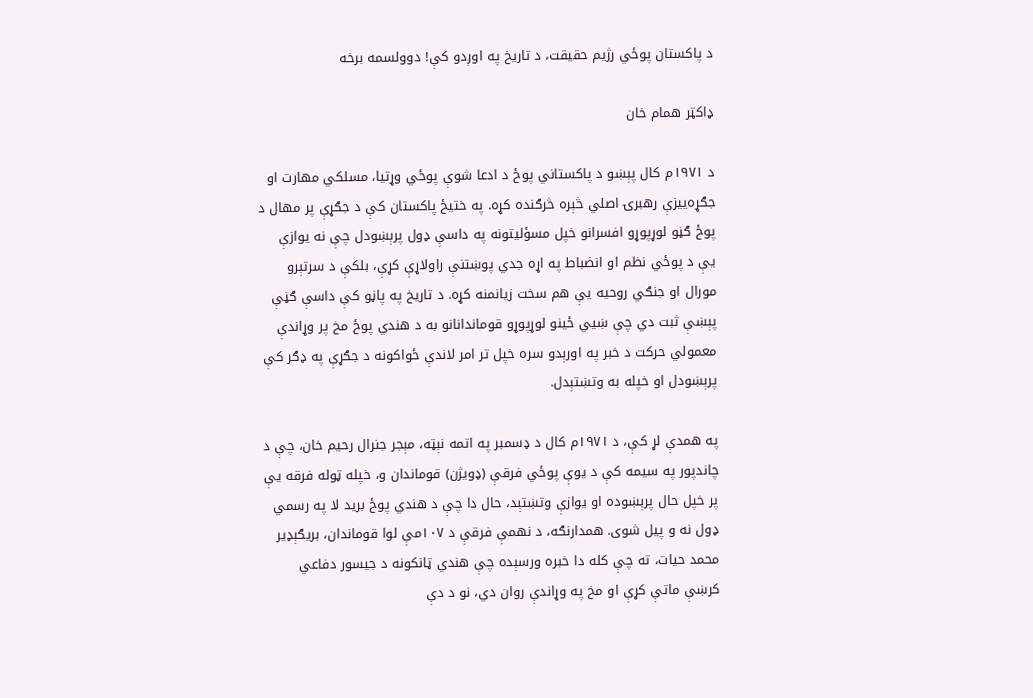د پاکستان پوځي رژیم حقیقت، د تاریخ په اوږدو کې! دوولسمه برخه

ډاکټر همام خان

د ۱۹۷۱م کال پېښو د پاکستاني پوځ د ادعا شوې پوځي وړتیا، مسلکي مهارت او جګړه‌ییزې رهبرۍ اصلي څېره څرګنده کړه. په ختیځ پاکستان کې د جګړې پر مهال د پوځ ګڼو لوړپوړو افسرانو خپل مسؤلیتونه په داسې ډول پرېښودل چې نه یوازې یې د پوځي نظم او انضباط په اړه جدي پوښتنې راولاړې کړې، بلکې د سرتېرو مورال او جنګي روحیه یې هم سخت زیانمنه کړه. د تاریخ په پاڼو کې داسې ګڼې پېښې ثبت دي چې ښيي ځینو لوړپوړو قوماندانانو به د هندي پوځ مخ پر وړاندې معمولي حرکت د خبر په اورېدو سره خپل تر امر لاندې ځواکونه د جګړې په ډګر کې پرېښودل او خپله به وتښتېدل.

په همدې لړ کې، د ۱۹۷۱م کال د ډسمبر په اتمه نېټه، مېجر جنرال رحیم خان، چې د چاندپور په سیمه کې د یوې پوځي فرقې (ډویژن) قوماندان و، خپله ټوله فرقه یې پر خپل حال پرېښوده او یوازې وتښتېد، حال دا چې د هندي پوځ برید لا په رسمي ډول نه و پیل شوی. همدارنګه، د نهمې فرقې د ۱۰۷مې لوا قوماندان، بریګېډیر محمد حیات، ته چې کله دا خبره ورسېده چې هندي ټانکونه د جیسور دفاعي کرښې ماتې کړې او مخ په وړاندې روان دي، نو د دې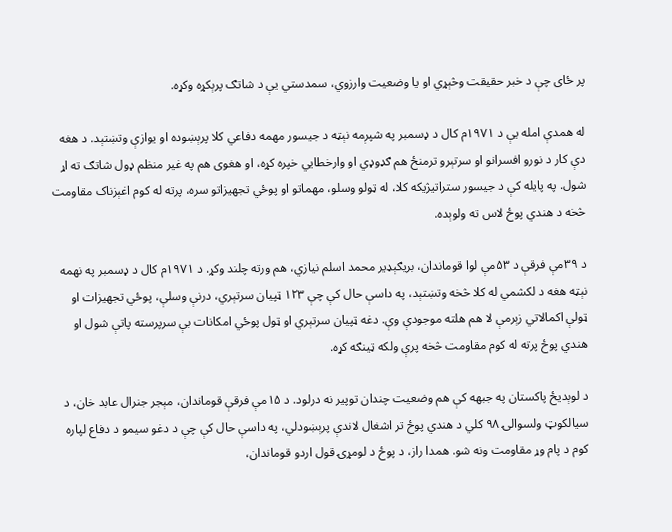پر ځای چې د خبر حقیقت وڅېړي او یا وضعیت وارزوي، سمدستي یې د شاتګ پرېکړه وکړه.

له همدې امله یې د ۱۹۷۱م کال د ډسمبر په شپږمه نېټه د جیسور مهمه دفاعي کلا پرېښوده او یوازې وتښتېد. د هغه دې کار د نورو افسرانو او سرتېرو ترمنځ هم ګډوډي او وارخطایي خپره کړه، او هغوی هم په غیر منظم ډول شاتګ ته اړ شول. په پایله کې د جیسور ستراتیژیکه کلا، له ټولو وسلو، مهماتو او پوځي تجهیزاتو سره، پرته له کوم اغېزناک مقاومت څخه د هندي پوځ لاس ته ولوېده.

د ۳۹مې فرقې د ۵۳مې لوا قوماندان، بریګېډیر محمد اسلم نیازي، هم ورته چلند وکړ. د ۱۹۷۱م کال د ډسمبر په نهمه نېټه هغه د لکشمي له کلا څخه وتښتېد، په داسې حال کې چې ۱۲۳ ټپیان سرتېري، درنې وسلې، پوځي تجهیزات او ټولې اکمالاتي زېرمې لا هم هلته موجودې وې. دغه ټپیان سرتېري او ټول پوځي امکانات بې سرپرسته پاتې شول او هندي پوځ پرته له کوم مقاومت څخه پرې ولکه ټینګه کړه.

د لوېدیځ پاکستان په جبهه کې هم وضعیت چندان توپیر نه درلود. د ۱۵مې فرقې قوماندان، مېجر جنرال عابد خان، د سیالکوټ ولسوالۍ ۹۸ کلي د هندي پوځ تر اشغال لاندې پرېښودلي، په داسې حال کې چې د دغو سیمو د دفاع لپاره کوم د پام وړ مقاومت ونه شو. همدا راز، د پوځ د لومړۍ قول اردو قوماندان،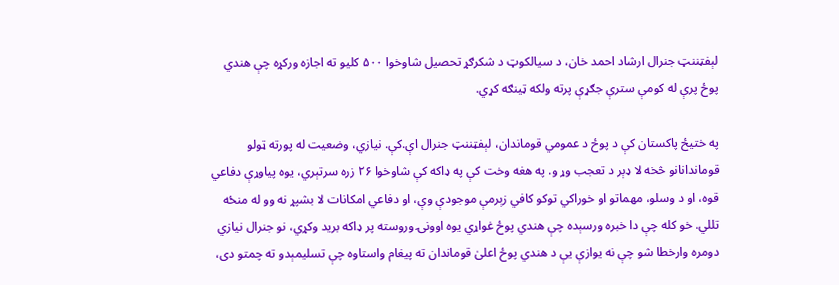لېفټننټ جنرال ارشاد احمد خان، د سیالکوټ د شکرګړ تحصیل شاوخوا ۵۰۰ کلیو ته اجازه ورکړه چې هندي پوځ پرې له کومې سترې جګړې پرته ولکه ټینګه کړي.

په ختیځ پاکستان کې د پوځ د عمومي قوماندان، لېفټننټ جنرال اې.کې. نیازي، وضعیت له پورته ټولو قوماندانانو څخه لا ډېر د تعجب وړ و. په هغه وخت کې په ډاکه کې شاوخوا ۲۶ زره سرتېري، یوه پیاوړې دفاعي قوه، او د وسلو، مهماتو او خوراکي توکو کافي زېرمې موجودې وې، او دفاعي امکانات لا بشپړ نه وو له منځه تللي. خو کله چې دا خبره ورسېده چې هندي پوځ غواړي یوه اوونۍ وروسته پر ډاکه برید وکړي، نو جنرال نیازي دومره وارخطا شو چې نه یوازې یې د هندي پوځ اعلیٰ قوماندان ته پیغام واستاوه چې تسلیمېدو ته چمتو دی،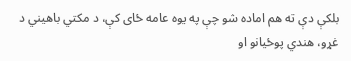بلکې دې ته هم اماده شو چې په یوه عامه ځای کې، د مکتي باهیني د غړو، هندي پوځیانو او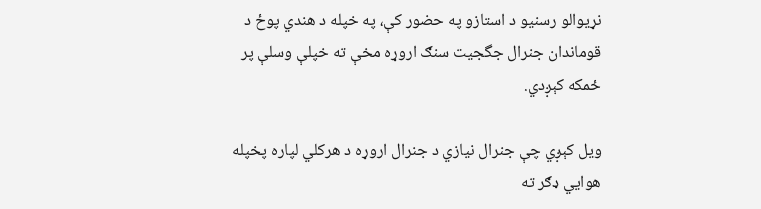نړیوالو رسنیو د استازو په حضور کې، په خپله د هندي پوځ د قوماندان جنرال جگجیت سنګ اروړه مخې ته خپلې وسلې پر ځمکه کېږدي.

ویل کېږي چې جنرال نیازي د جنرال اروړه د هرکلي لپاره پخپله هوايي ډګر ته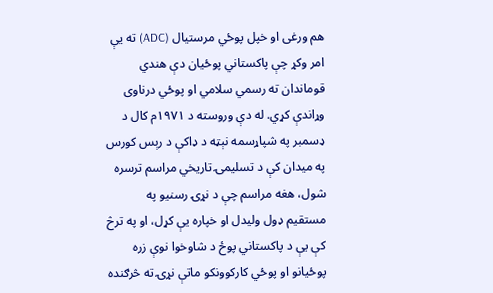هم ورغی او خپل پوځي مرستیال (ADC) ته یې امر وکړ چې پاکستاني پوځیان دې هندي قوماندان ته رسمي سلامي او پوځي درناوی وړاندې کړي. له دې وروسته د ۱۹۷۱م کال د ډسمبر په شپاړسمه نېټه د ډاکې د رېس کورس په میدان کې د تسلیمۍ تاریخي مراسم ترسره شول، هغه مراسم چې د نړۍ رسنیو په مستقیم ډول ولیدل او خپاره یې کړل، او په ترڅ کې یې د پاکستاني پوځ د شاوخوا نوې زره پوځیانو او پوځي کارکوونکو ماتې نړۍ ته څرګنده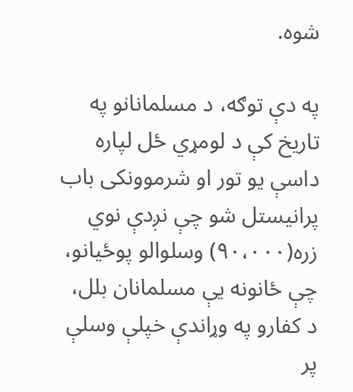شوه.

په دې توګه، د مسلمانانو په تاریخ کې د لومړي ځل لپاره داسې یو تور او شرموونکی باب پرانیستل شو چې نږدې نوي زره(۹۰،۰۰۰) وسلوالو پوځیانو، چې ځانونه یې مسلمانان بلل، د کفارو په وړاندې خپلې وسلې پر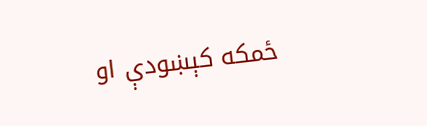ځمکه کېښودې او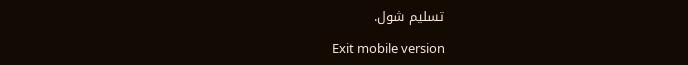تسلیم شول.

Exit mobile version